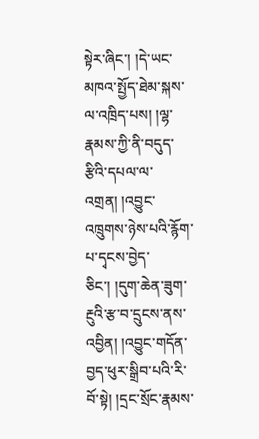སྟེར་ཞིང་། །དེ་ཡང་མཁའ་སྤྱོད་ཐེམ་སྐས་ལ་འཁྲིད་པས། །ལྷ་རྣམས་ཀྱི་ནི་བདུད་རྩིའི་དཔལ་ལ་འགྲན། །འབྱུང་འཁྲུགས་ཉེས་པའི་རྙོག་པ་དྭངས་བྱེད་ཅིང་། །དུག་ཆེན་ཟུག་རྔུའི་རྩ་བ་དྲུངས་ནས་འབྱིན། །འབྱུང་གདོན་བྱད་ཕུར་སྒྲིབ་པའི་རི་བོ་སྟེ། །དྲང་སྲོང་རྣམས་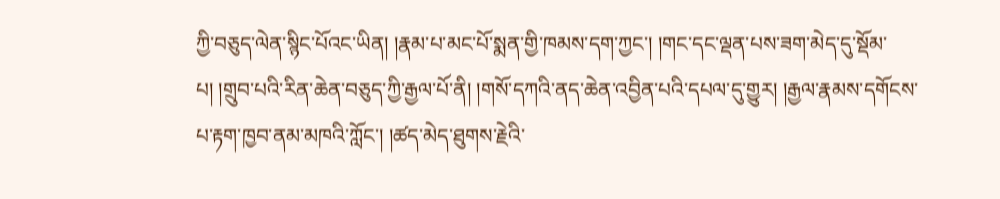ཀྱི་བཅུད་ལེན་སྙིང་པོའང་ཡིན། །རྣམ་པ་མང་པོ་སྨན་གྱི་ཁམས་དག་ཀྱང་། །གང་དང་ལྡན་པས་ཟག་མེད་དུ་སྡོམ་པ། །གྲུབ་པའི་རིན་ཆེན་བཅུད་ཀྱི་རྒྱལ་པོ་ནི། །གསོ་དཀའི་ནད་ཆེན་འབྱིན་པའི་དཔལ་དུ་གྱུར། །རྒྱལ་རྣམས་དགོངས་པ་རྟག་ཁྱབ་ནམ་མཁའི་ཀློང་། །ཚད་མེད་ཐུགས་རྗེའི་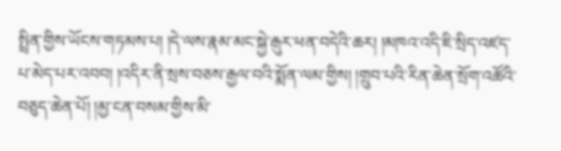སྤྲིན་གྱིས་ཡོངས་གཏམས་པ། །དེ་ལས་རྣམ་མང་སྐྱེ་རྒུར་ཕན་བདེའི་ཆར། །མཁའ་འདི་ཇི་སྲིད་འཛད་པ་མེད་པར་འབབ། །འདིར་ནི་སྲས་བཅས་རྒྱལ་བའི་སྨོན་ལམ་གྱིས། །གྲུབ་པའི་རིན་ཆེན་སྲོག་འཚོའི་བཅུད་ཆེན་པོ། །མྱ་ངན་བསམ་གྱིས་མི་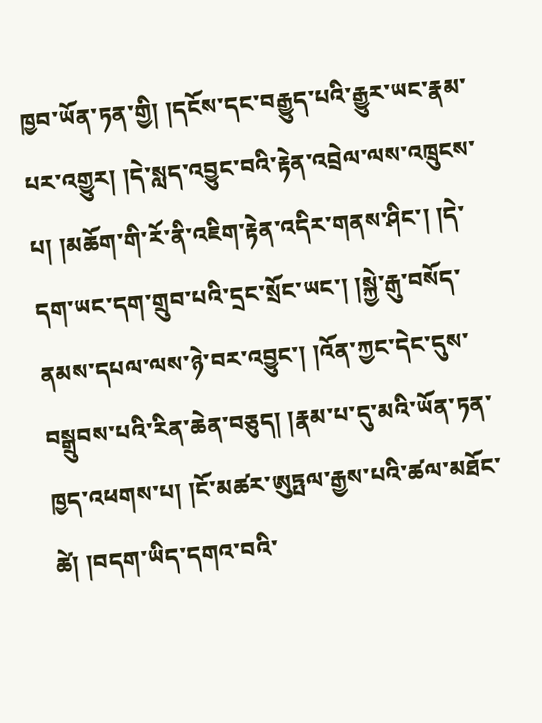ཁྱབ་ཡོན་ཏན་གྱི། །དངོས་དང་བརྒྱུད་པའི་རྒྱུར་ཡང་རྣམ་པར་འགྱུར། །དེ་སླད་འབྱུང་བའི་རྟེན་འབྲེལ་ལས་འཁྲུངས་པ། །མཆོག་གི་རོ་ནི་འཇིག་རྟེན་འདིར་གནས་ཤིང་། །དེ་དག་ཡང་དག་གྲུབ་པའི་དྲང་སྲོང་ཡང་། །སྐྱེ་རྒུ་བསོད་ནམས་དཔལ་ལས་ཉེ་བར་འབྱུང་། །འོན་ཀྱང་དེང་དུས་བསྒྲུབས་པའི་རིན་ཆེན་བཅུད། །རྣམ་པ་དུ་མའི་ཡོན་ཏན་ཁྱད་འཕགས་པ། །ངོ་མཚར་ཨུཏྤལ་རྒྱས་པའི་ཚལ་མཐོང་ཚེ། །བདག་ཡིད་དགའ་བའི་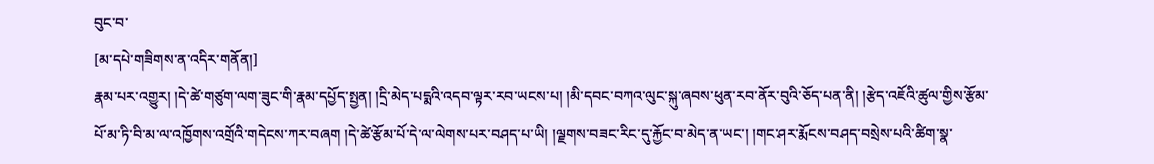བུང་བ་
[མ་དཔེ་གཟིགས་ན་འདིར་གནོན།]
རྣམ་པར་འགྱུར། །དེ་ཚེ་གཙུག་ལག་ཟུང་གི་རྣམ་དཔྱོད་སྤྱན། །དྲི་མེད་པདྨའི་འདབ་ལྟར་རབ་ཡངས་པ། །མི་དབང་བཀའ་ལུང་སྐུ་ཞབས་ཕུན་རབ་ནོར་བུའི་ཅོད་པན་ནི། །རྩེད་འཇོའི་ཚུལ་གྱིས་རྩོམ་པོ་མ་ཏི་བི་མ་ལ་འཁྱོགས་འགྲོའི་གདེངས་ཀར་བཞག །དེ་ཚེ་རྩོམ་པོ་དེ་ལ་ལེགས་པར་བཤད་པ་ཡི། །ལྗགས་བཟང་རིང་དུ་རྐྱོང་བ་མེད་ན་ཡང་། །གང་ཤར་རྨོངས་བཤད་བསྲེས་པའི་ཚིག་སྣ་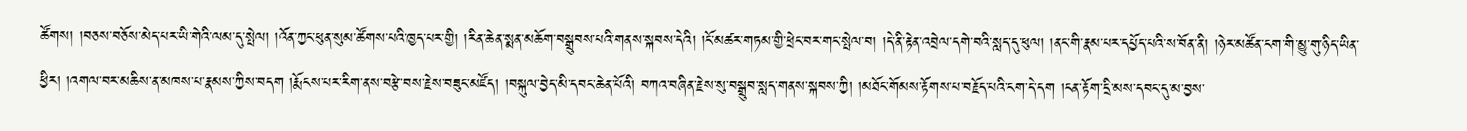ཚོགས། །བཅས་བཅོས་མེད་པར་ཡི་གེའི་ལམ་དུ་སྤེལ། །འོན་ཀྱང་ཕུན་སུམ་ཚོགས་པའི་ཁྱད་པར་གྱི། །རིན་ཆེན་སྨན་མཆོག་བསྒྲུབས་པའི་གནས་སྐབས་དེའི། །ངོ་མཚར་གཏམ་གྱི་ཕྲེང་བར་གང་སྤེལ་བ། །དེ་ནི་རྟེན་འབྲེལ་དགེ་བའི་སླད་དུ་ཕུལ། །ནང་གི་རྣམ་པར་དཔྱོད་པའི་ས་བོན་ནི། །ཉེར་མཚོན་ངག་གི་མྱུ་གུ་ཉིད་ཡིན་ཕྱིར། །འགལ་བར་མཆིས་ན་མཁས་པ་རྣམས་ཀྱིས་བདག །རྨོངས་པར་རིག་ནས་བརྩེ་བས་རྗེས་བཟུང་མཛོད། །བསྐུལ་བྱེད་མི་དབང་ཆེན་པོའི། བཀའ་བཞིན་རྗེས་སུ་བསྒྲུབ་སླད་གནས་སྐབས་ཀྱི། །མཐོང་གོམས་རྟོགས་པ་བརྗོད་པའི་ངག་དེ་དག །ངན་རྟོག་དྲི་མས་དབང་དུ་མ་བྱས་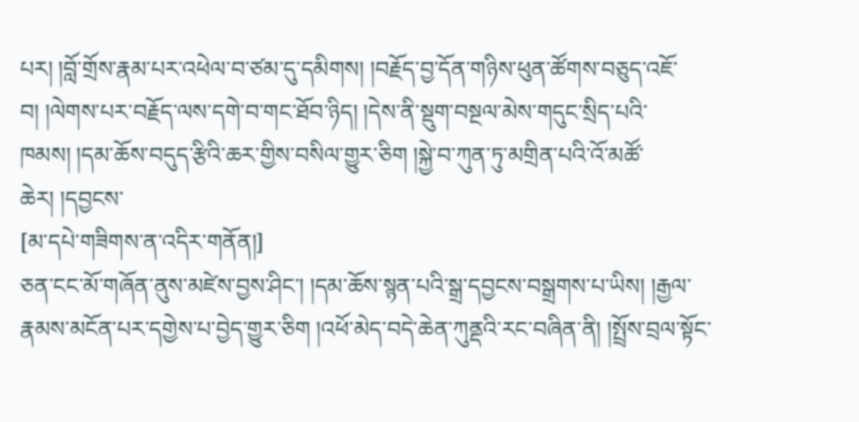པར། །བློ་གྲོས་རྣམ་པར་འཕེལ་བ་ཙམ་དུ་དམིགས། །བརྗོད་བྱ་དོན་གཉིས་ཕུན་ཚོགས་བཅུད་འཇོ་བ། །ལེགས་པར་བརྗོད་ལས་དགེ་བ་གང་ཐོབ་ཉིད། །དེས་ནི་སྡུག་བསྔལ་མེས་གདུང་སྲིད་པའི་ཁམས། །དམ་ཆོས་བདུད་རྩིའི་ཆར་གྱིས་བསིལ་གྱུར་ཅིག །སྐྱེ་བ་ཀུན་ཏུ་མགྲིན་པའི་འོ་མཚོ་ཆེར། །དབྱངས་
[མ་དཔེ་གཟིགས་ན་འདིར་གནོན།]
ཅན་ངང་མོ་གཞོན་ནུས་མཛེས་བྱས་ཤིང་། །དམ་ཆོས་སྙན་པའི་སྒྲ་དབྱངས་བསྒྲགས་པ་ཡིས། །རྒྱལ་རྣམས་མངོན་པར་དགྱེས་པ་བྱེད་གྱུར་ཅིག །འཕོ་མེད་བདེ་ཆེན་ཀུནྡའི་རང་བཞིན་ནི། །སྤྲོས་བྲལ་སྟོང་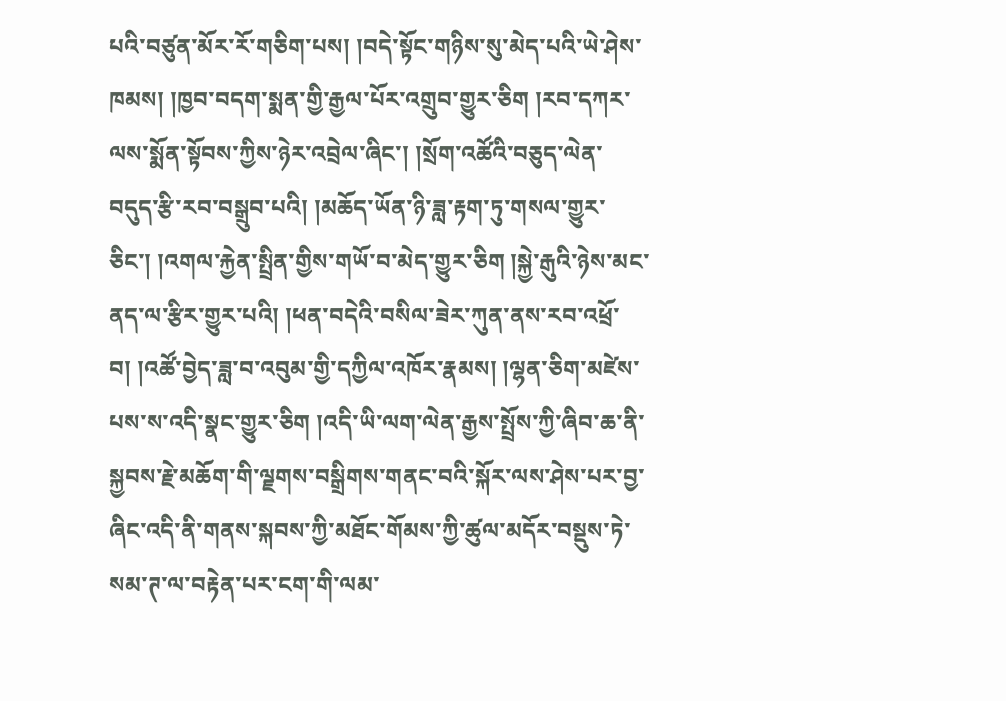པའི་བཙུན་མོར་རོ་གཅིག་པས། །བདེ་སྟོང་གཉིས་སུ་མེད་པའི་ཡེ་ཤེས་ཁམས། །ཁྱབ་བདག་སྨན་གྱི་རྒྱལ་པོར་འགྲུབ་གྱུར་ཅིག །རབ་དཀར་ལས་སྨོན་སྟོབས་ཀྱིས་ཉེར་འབྲེལ་ཞིང་། །སྲོག་འཚོའི་བཅུད་ལེན་བདུད་རྩི་རབ་བསྒྲུབ་པའི། །མཆོད་ཡོན་ཉི་ཟླ་རྟག་ཏུ་གསལ་གྱུར་ཅིང་། །འགལ་རྐྱེན་སྤྲིན་གྱིས་གཡོ་བ་མེད་གྱུར་ཅིག །སྐྱེ་རྒུའི་ཉེས་མང་ནད་ལ་རྩིར་གྱུར་པའི། །ཕན་བདེའི་བསིལ་ཟེར་ཀུན་ནས་རབ་འཕྲོ་བ། །འཚོ་བྱེད་ཟླ་བ་འབུམ་གྱི་དཀྱིལ་འཁོར་རྣམས། །ལྷན་ཅིག་མཛེས་པས་ས་འདི་སྣང་གྱུར་ཅིག །འདི་ཡི་ལག་ལེན་རྒྱས་སྤྲོས་ཀྱི་ཞིབ་ཆ་ནི་སྐྱབས་རྗེ་མཆོག་གི་ལྗགས་བསྒྲིགས་གནང་བའི་སྐོར་ལས་ཤེས་པར་བྱ་ཞིང་འདི་ནི་གནས་སྐབས་ཀྱི་མཐོང་གོམས་ཀྱི་ཚུལ་མདོར་བསྡུས་ཏེ་སམ་ཊ་ལ་བརྟེན་པར་ངག་གི་ལམ་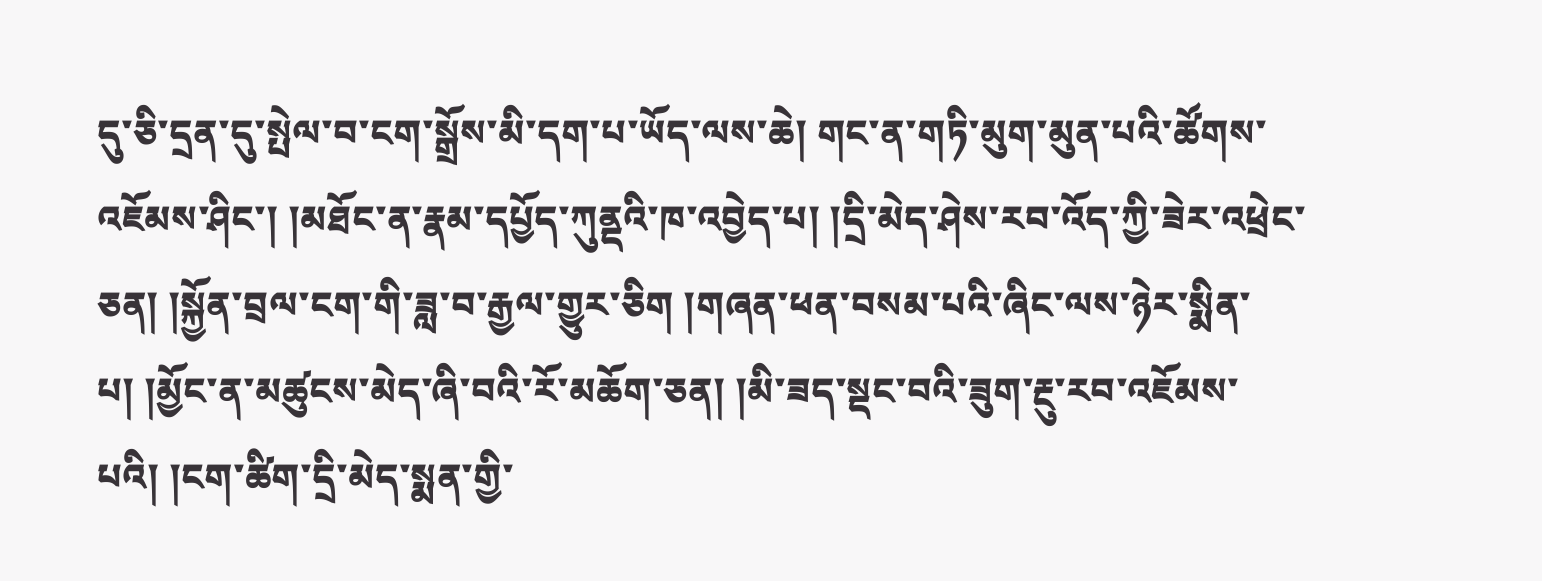དུ་ཅི་དྲན་དུ་སྤེལ་བ་ངག་སྒྲོས་མི་དག་པ་ཡོད་ལས་ཆེ། གང་ན་གཏི་མུག་མུན་པའི་ཚོགས་འཇོམས་ཤིང་། །མཐོང་ན་རྣམ་དཔྱོད་ཀུནྡའི་ཁ་འབྱེད་པ། །དྲི་མེད་ཤེས་རབ་འོད་ཀྱི་ཟེར་འཕྲེང་ཅན། །སྐྱོན་བྲལ་ངག་གི་ཟླ་བ་རྒྱལ་གྱུར་ཅིག །གཞན་ཕན་བསམ་པའི་ཞིང་ལས་ཉེར་སྨིན་པ། །མྱོང་ན་མཚུངས་མེད་ཞི་བའི་རོ་མཆོག་ཅན། །མི་ཟད་སྡང་བའི་ཟུག་རྔུ་རབ་འཇོམས་པའི། །ངག་ཚིག་དྲི་མེད་སྨན་གྱི་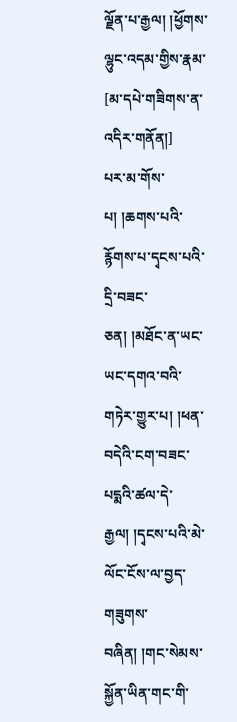ལྗོན་པ་རྒྱལ། །ཕྱོགས་ལྷུང་འདམ་གྱིས་རྣམ་
[མ་དཔེ་གཟིགས་ན་འདིར་གནོན།]
པར་མ་གོས་པ། །ཆགས་པའི་རྙོགས་པ་དྭངས་པའི་དྲི་བཟང་ཅན། །མཐོང་ན་ཡང་ཡང་དགའ་བའི་གཏེར་གྱུར་པ། །ཕན་བདེའི་ངག་བཟང་པདྨའི་ཚལ་དེ་རྒྱལ། །དྭངས་པའི་མེ་ལོང་ངོས་ལ་བྱད་གཟུགས་བཞིན། །གང་སེམས་སྐྱོན་ཡིན་གང་གི་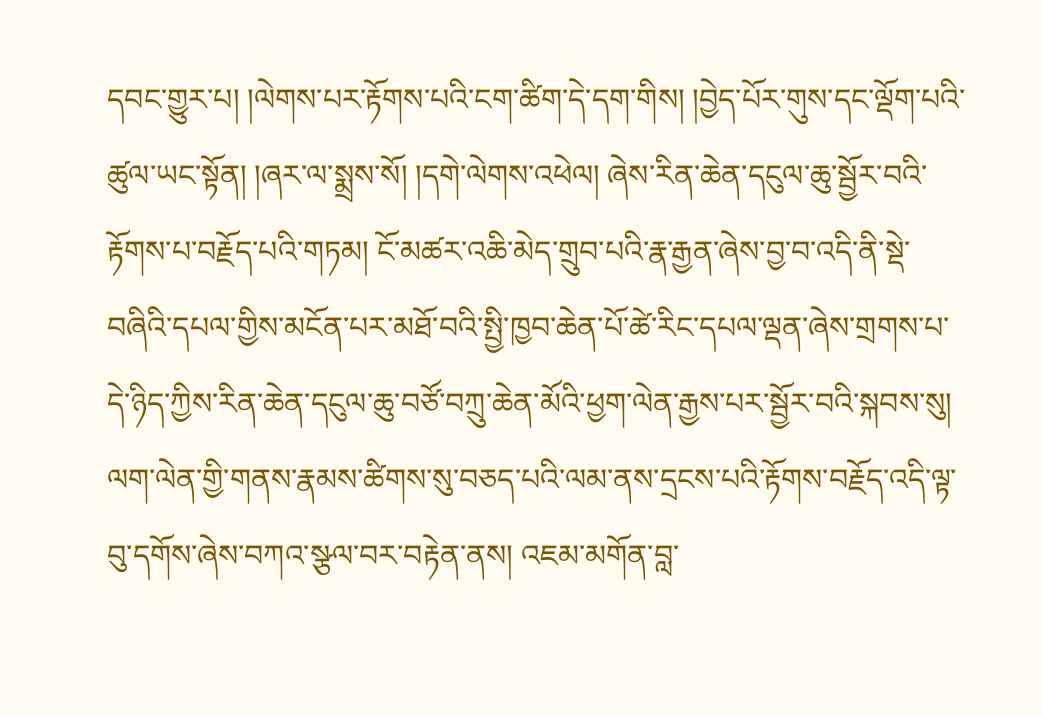དབང་གྱུར་པ། །ལེགས་པར་རྟོགས་པའི་ངག་ཚིག་དེ་དག་གིས། །བྱེད་པོར་གུས་དང་ལྡོག་པའི་ཚུལ་ཡང་སྟོན། །ཞར་ལ་སྨྲས་སོ། །དགེ་ལེགས་འཕེལ། ཞེས་རིན་ཆེན་དངུལ་ཆུ་སྦྱོར་བའི་རྟོགས་པ་བརྗོད་པའི་གཏམ། ངོ་མཚར་འཆི་མེད་གྲུབ་པའི་རྣ་རྒྱན་ཞེས་བྱ་བ་འདི་ནི་སྡེ་བཞིའི་དཔལ་གྱིས་མངོན་པར་མཐོ་བའི་སྤྱི་ཁྱབ་ཆེན་པོ་ཚེ་རིང་དཔལ་ལྡན་ཞེས་གྲགས་པ་དེ་ཉིད་ཀྱིས་རིན་ཆེན་དངུལ་ཆུ་བཙོ་བཀྲུ་ཆེན་མོའི་ཕྱག་ལེན་རྒྱས་པར་སྦྱོར་བའི་སྐབས་སུ། ལག་ལེན་གྱི་གནས་རྣམས་ཚིགས་སུ་བཅད་པའི་ལམ་ནས་དྲངས་པའི་རྟོགས་བརྗོད་འདི་ལྟ་བུ་དགོས་ཞེས་བཀའ་སྩལ་བར་བརྟེན་ནས། འཇམ་མགོན་བླ་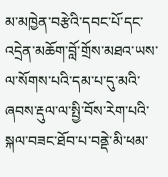མ་མཁྱེན་བརྩེའི་དབང་པོ་དང་འདྲེན་མཆོག་བློ་གྲོས་མཐའ་ཡས་ལ་སོགས་པའི་དམ་པ་དུ་མའི་ཞབས་རྡུལ་ལ་སྤྱི་བོས་རེག་པའི་སྐལ་བཟང་ཐོབ་པ་བནྡེ་མི་ཕམ་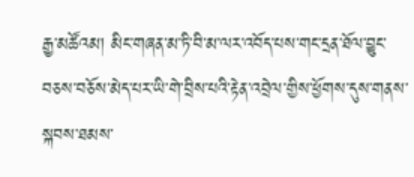རྒྱ་མཚོའམ། མིང་གཞན་མ་ཏི་བི་མ་ལར་འབོད་པས་གང་དྲན་ཐོལ་བྱུང་བཅས་བཅོས་མེད་པར་ཡི་གེ་བྲིས་པའི་རྟེན་འབྲེལ་གྱིས་ཕྱོགས་དུས་གནས་སྐབས་ཐམས་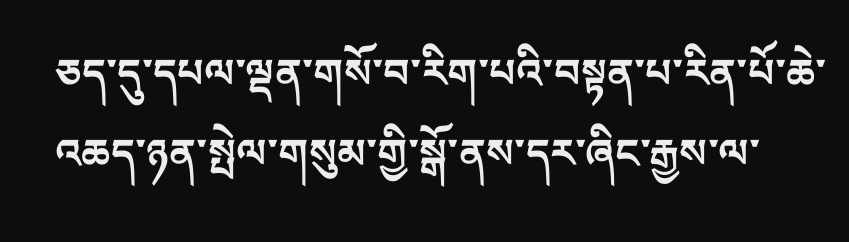ཅད་དུ་དཔལ་ལྡན་གསོ་བ་རིག་པའི་བསྟན་པ་རིན་པོ་ཆེ་འཆད་ཉན་སྤེལ་གསུམ་གྱི་སྒོ་ནས་དར་ཞིང་རྒྱས་ལ་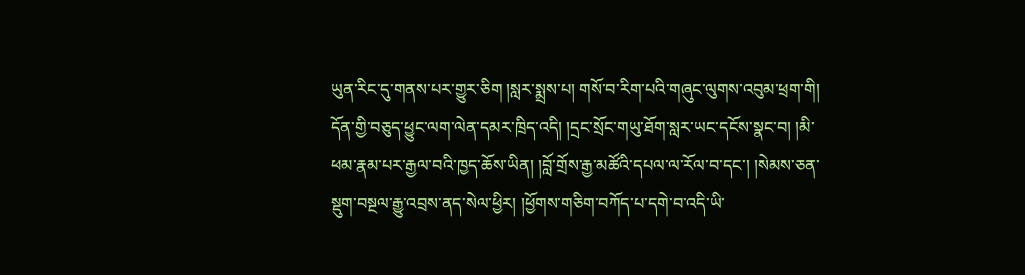ཡུན་རིང་དུ་གནས་པར་གྱུར་ཅིག །སླར་སྨྲས་པ། གསོ་བ་རིག་པའི་གཞུང་ལུགས་འབུམ་ཕྲག་གི། དོན་གྱི་བཅུད་ཕྱུང་ལག་ལེན་དམར་ཁྲིད་འདི། །དྲང་སྲོང་གཡུ་ཐོག་སླར་ཡང་དངོས་སྣང་བ། །མི་ཕམ་རྣམ་པར་རྒྱལ་བའི་ཁྱད་ཆོས་ཡིན། །བློ་གྲོས་རྒྱ་མཚོའི་དཔལ་ལ་རོལ་བ་དང་། །སེམས་ཅན་སྡུག་བསྔལ་རྒྱུ་འབྲས་ནད་སེལ་ཕྱིར། །ཕྱོགས་གཅིག་བཀོད་པ་དགེ་བ་འདི་ཡི་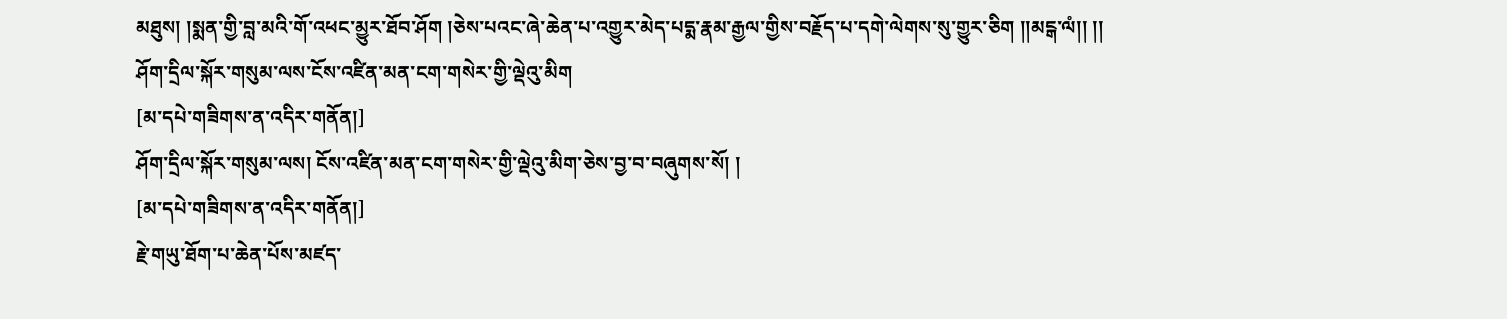མཐུས། །སྨན་གྱི་བླ་མའི་གོ་འཕང་མྱུར་ཐོབ་ཤོག །ཅེས་པའང་ཞེ་ཆེན་པ་འགྱུར་མེད་པདྨ་རྣམ་རྒྱལ་གྱིས་བརྗོད་པ་དགེ་ལེགས་སུ་གྱུར་ཅིག །།མངྒ་ལཾ།། །།
ཤོག་དྲིལ་སྐོར་གསུམ་ལས་ངོས་འཛིན་མན་ངག་གསེར་གྱི་ལྡེའུ་མིག
[མ་དཔེ་གཟིགས་ན་འདིར་གནོན།]
ཤོག་དྲིལ་སྐོར་གསུམ་ལས། ངོས་འཛིན་མན་ངག་གསེར་གྱི་ལྡེའུ་མིག་ཅེས་བྱ་བ་བཞུགས་སོ། །
[མ་དཔེ་གཟིགས་ན་འདིར་གནོན།]
རྗེ་གཡུ་ཐོག་པ་ཆེན་པོས་མཛད་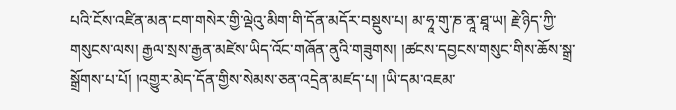པའི་ངོས་འཛིན་མན་ངག་གསེར་གྱི་ལྡེའུ་མིག་གི་དོན་མདོར་བསྡུས་པ། མ་ཧཱ་གུ་ཎ་ནཱ་ཐཱ་ཡ། རྗེ་ཉིད་ཀྱི་གསུངས་ལས། རྒྱལ་སྲས་རྒྱན་མཛེས་ཡིད་འོང་གཞོན་ནུའི་གཟུགས། །ཚངས་དབྱངས་གསུང་གིས་ཆོས་སྒྲ་སྒྲོགས་པ་པོ། །འགྱུར་མེད་དོན་གྱིས་སེམས་ཅན་འདྲེན་མཛད་པ། །ཡི་དམ་འཇམ་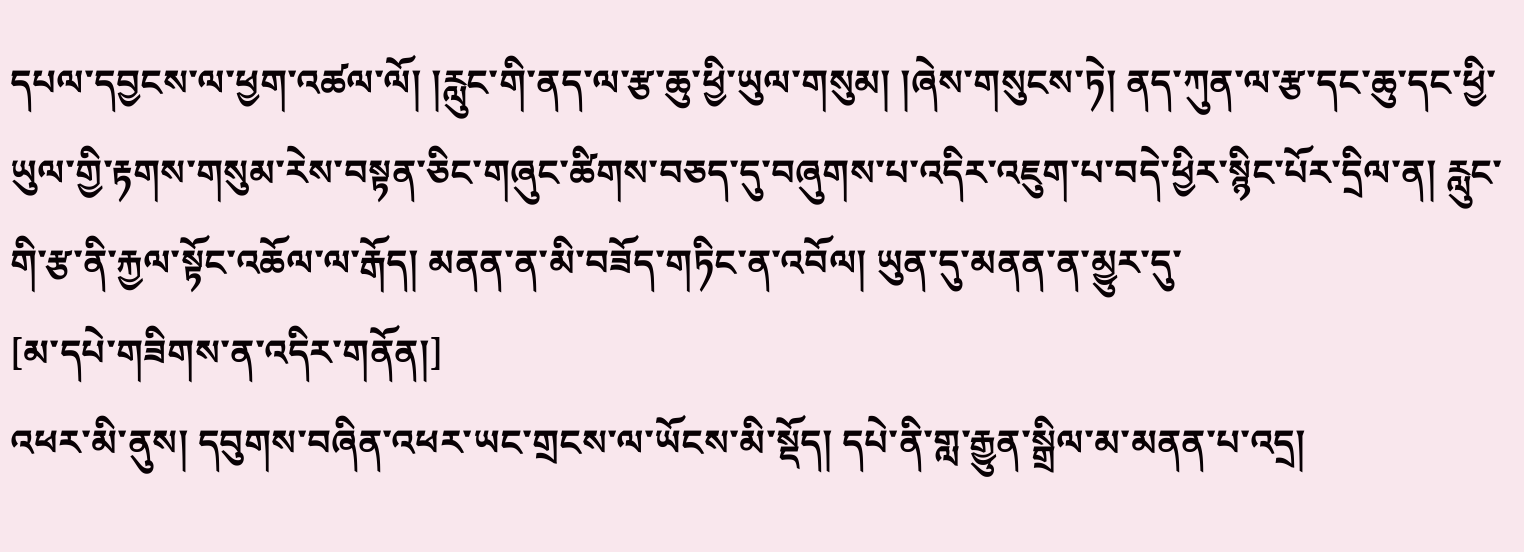དཔལ་དབྱངས་ལ་ཕྱག་འཚལ་ལོ། །རླུང་གི་ནད་ལ་རྩ་ཆུ་ཕྱི་ཡུལ་གསུམ། །ཞེས་གསུངས་ཏེ། ནད་ཀུན་ལ་རྩ་དང་ཆུ་དང་ཕྱི་ཡུལ་གྱི་རྟགས་གསུམ་རེས་བསྟན་ཅིང་གཞུང་ཚིགས་བཅད་དུ་བཞུགས་པ་འདིར་འཇུག་པ་བདེ་ཕྱིར་སྙིང་པོར་དྲིལ་ན། རླུང་གི་རྩ་ནི་རྐྱལ་སྟོང་འཆོལ་ལ་རྒོད། མནན་ན་མི་བཟོད་གཏིང་ན་འབོལ། ཡུན་དུ་མནན་ན་མྱུར་དུ་
[མ་དཔེ་གཟིགས་ན་འདིར་གནོན།]
འཕར་མི་ནུས། དབུགས་བཞིན་འཕར་ཡང་གྲངས་ལ་ཡོངས་མི་སྡོད། དཔེ་ནི་གླ་རྒྱུན་སྒྲིལ་མ་མནན་པ་འདྲ།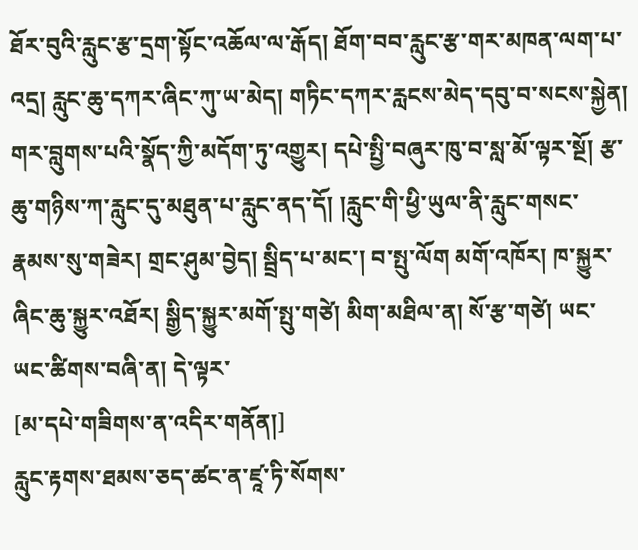ཐོར་བུའི་རླུང་རྩ་དྲག་སྟོང་འཆོལ་ལ་རྒོད། ཐོག་བབ་རླུང་རྩ་གར་མཁན་ལག་པ་འདྲ། རླུང་ཆུ་དཀར་ཞིང་ཀུ་ཡ་མེད། གཏིང་དཀར་རླངས་མེད་དབུ་བ་སངས་སྐྱེན། གར་བླུགས་པའི་སྣོད་ཀྱི་མདོག་ཏུ་འགྱུར། དཔེ་སྤྱི་བཞུར་ཁུ་བ་སླ་མོ་ལྟར་སྔོ། རྩ་ཆུ་གཉིས་ཀ་རླུང་དུ་མཐུན་པ་རླུང་ནད་དོ། །རླུང་གི་ཕྱི་ཡུལ་ནི་རླུང་གསང་རྣམས་སུ་གཟེར། གྲང་ཤུམ་བྱེད། སྦྲིད་པ་མང་། བ་སྤུ་ལོག མགོ་འཁོར། ཁ་སྐྱུར་ཞིང་ཆུ་སྐྱུར་འཐོར། སྒྱིད་སྐྱུར་མགོ་སྤུ་གཙེ། མིག་མཐིལ་ན། སོ་རྩ་གཙེ། ཡང་ཡང་ཚིགས་བཞི་ན། དེ་ལྟར་
[མ་དཔེ་གཟིགས་ན་འདིར་གནོན།]
རླུང་རྟགས་ཐམས་ཅད་ཚང་ན་ཛཱ་ཏི་སོགས་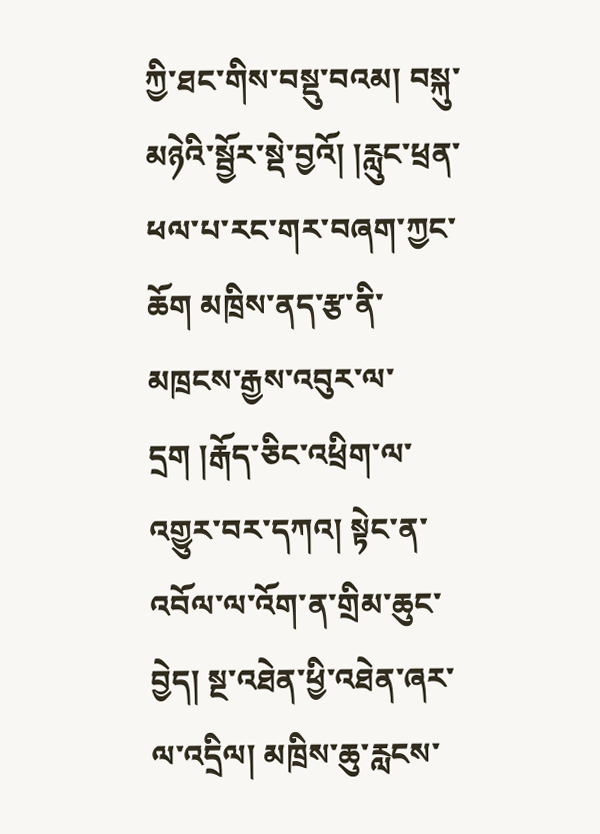ཀྱི་ཐང་གིས་བསྡུ་བའམ། བསྐུ་མཉེའི་སྦྱོར་སྡེ་བྱའོ། །རླུང་ཕྲན་ཕལ་པ་རང་གར་བཞག་ཀྱང་ཆོག མཁྲིས་ནད་རྩ་ནི་མཁྲངས་རྒྱས་འབུར་ལ་དྲག །རྒོད་ཅིང་འཕྲིག་ལ་འགྱུར་བར་དཀའ། སྟེང་ན་འབོལ་ལ་འོག་ན་གྲིམ་ཆུང་བྱེད། སྔ་འཐེན་ཕྱི་འཐེན་ཞར་ལ་འདྲིལ། མཁྲིས་ཆུ་རླངས་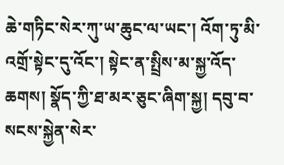ཆེ་གཏིང་སེར་ཀུ་ཡ་ཆུང་ལ་ཡང་། འོག་ཏུ་མི་འགྲོ་སྟེང་དུ་འོང་། སྟེང་ན་སྤྲིས་མ་སྐྱ་འོད་ཆགས། སྣོད་ཀྱི་ཐ་མར་ཅུང་ཞིག་སྐྱ། དབུ་བ་སངས་སྐྱེན་སེར་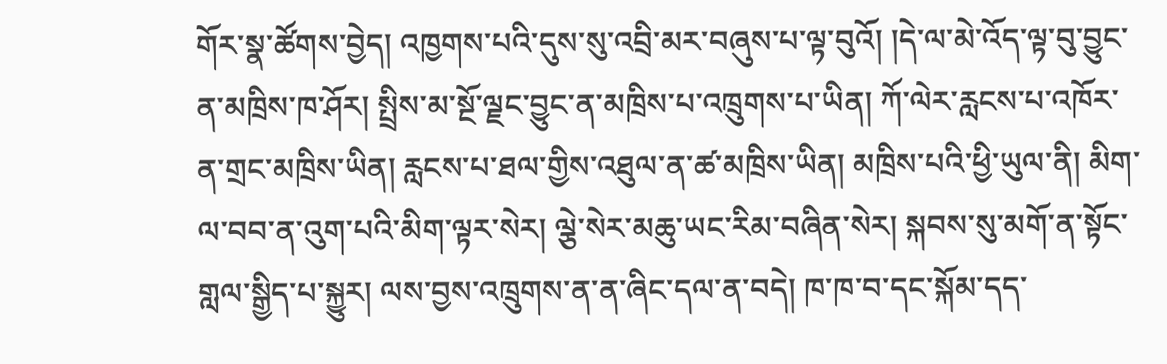གོར་སྣ་ཚོགས་བྱེད། འཁྱགས་པའི་དུས་སུ་འབྲི་མར་བཞུས་པ་ལྟ་བུའོ། །དེ་ལ་མེ་འོད་ལྟ་བུ་བྱུང་ན་མཁྲིས་ཁ་ཤོར། སྤྲིས་མ་སྔོ་ལྗང་བྱུང་ན་མཁྲིས་པ་འཁྲུགས་པ་ཡིན། ཀོ་ལེར་རླངས་པ་འཁོར་ན་གྲང་མཁྲིས་ཡིན། རླངས་པ་ཐལ་གྱིས་འཐུལ་ན་ཚ་མཁྲིས་ཡིན། མཁྲིས་པའི་ཕྱི་ཡུལ་ནི། མིག་ལ་བབ་ན་འུག་པའི་མིག་ལྟར་སེར། ལྕེ་སེར་མཆུ་ཡང་རིམ་བཞིན་སེར། སྐབས་སུ་མགོ་ན་སྟོང་གླལ་སྒྱིད་པ་སྐྱུར། ལས་བྱས་འཁྲུགས་ན་ན་ཞིང་དལ་ན་བདེ། ཁ་ཁ་བ་དང་སྐོམ་དད་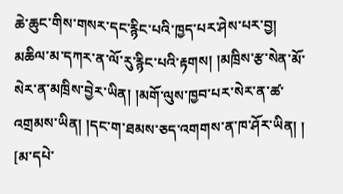ཆེ་ཆུང་གིས་གསར་དང་རྙིང་པའི་ཁྱད་པར་ཤེས་པར་བྱ། མཆིལ་མ་དཀར་ན་ལོ་རུ་རྙིང་པའི་རྟགས། །མཁྲིས་རྩ་སེན་མོ་སེར་ན་མཁྲིས་བྱེར་ཡིན། །མགོ་ལུས་ཁྱབ་པར་སེར་ན་ཚ་འགྲམས་ཡིན། །དང་ག་ཐམས་ཅད་འགགས་ན་ཁ་ཤོར་ཡིན། །
[མ་དཔེ་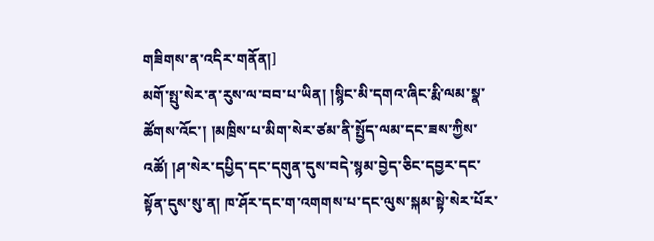གཟིགས་ན་འདིར་གནོན།]
མགོ་སྤུ་སེར་ན་རུས་ལ་བབ་པ་ཡིན། །སྙིང་མི་དགའ་ཞིང་རྨི་ལམ་སྣ་ཚོགས་འོང་། །མཁྲིས་པ་མིག་སེར་ཙམ་ནི་སྤྱོད་ལམ་དང་ཟས་ཀྱིས་འཚོ། །ཤ་སེར་དཔྱིད་དང་དགུན་དུས་བདེ་སྙམ་བྱེད་ཅིང་དབྱར་དང་སྟོན་དུས་སུ་ན། ཁ་ཤོར་དང་ག་འགགས་པ་དང་ལུས་སྐམ་སྟེ་སེར་པོར་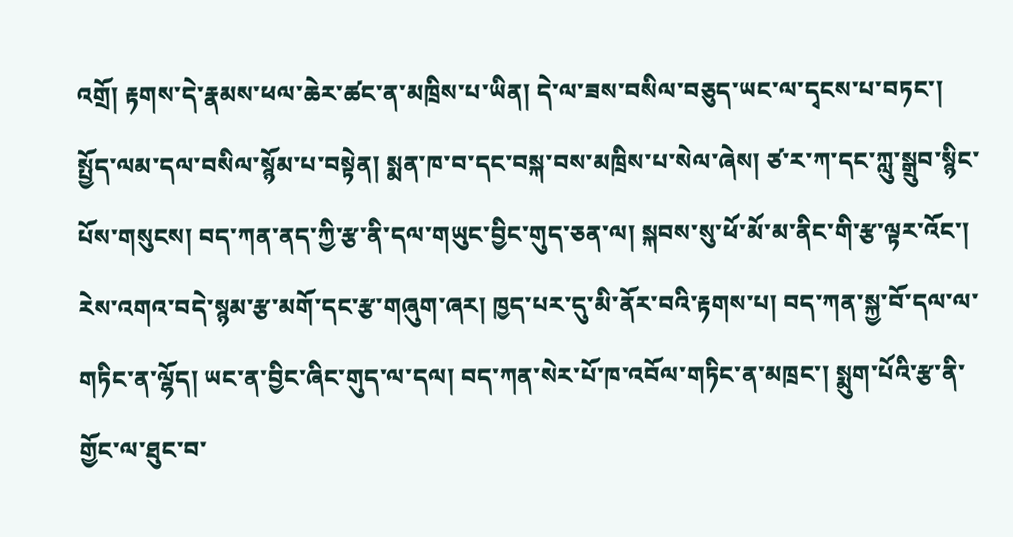འགྲོ། རྟགས་དེ་རྣམས་ཕལ་ཆེར་ཚང་ན་མཁྲིས་པ་ཡིན། དེ་ལ་ཟས་བསིལ་བཅུད་ཡང་ལ་དྭངས་པ་བཏང་། སྤྱོད་ལམ་དལ་བསིལ་སྙོམ་པ་བསྟེན། སྨན་ཁ་བ་དང་བསྐ་བས་མཁྲིས་པ་སེལ་ཞེས། ཙ་ར་ཀ་དང་ཀླུ་སྒྲུབ་སྙིང་པོས་གསུངས། བད་ཀན་ནད་ཀྱི་རྩ་ནི་དལ་གཡུང་བྱིང་གུད་ཅན་ལ། སྐབས་སུ་ཕོ་མོ་མ་ནིང་གི་རྩ་ལྟར་འོང་། རེས་འགའ་བདེ་སྙམ་རྩ་མགོ་དང་རྩ་གཞུག་ཞར། ཁྱད་པར་དུ་མི་ནོར་བའི་རྟགས་པ། བད་ཀན་སྐྱ་བོ་དལ་ལ་གཏིང་ན་ལྷོད། ཡང་ན་བྱིང་ཞིང་གུད་ལ་དལ། བད་ཀན་སེར་པོ་ཁ་འབོལ་གཏིང་ན་མཁྲང་། སྨུག་པོའི་རྩ་ནི་གྱོང་ལ་ཐུང་བ་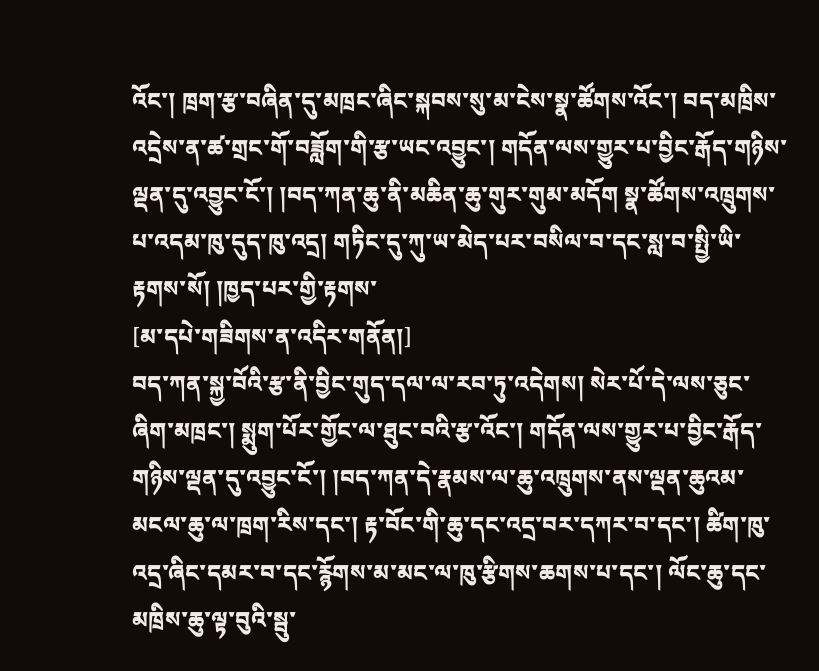འོང་། ཁྲག་རྩ་བཞིན་དུ་མཁྲང་ཞིང་སྐབས་སུ་མ་ངེས་སྣ་ཚོགས་འོང་། བད་མཁྲིས་འདྲེས་ན་ཚ་གྲང་གོ་བཟློག་གི་རྩ་ཡང་འབྱུང་། གདོན་ལས་གྱུར་པ་བྱིང་རྒོད་གཉིས་ལྡན་དུ་འབྱུང་ངོ་། །བད་ཀན་ཆུ་ནི་མཆིན་ཆུ་གུར་གུམ་མདོག སྣ་ཚོགས་འཁྲུགས་པ་འདམ་ཁུ་དུད་ཁུ་འདྲ། གཏིང་དུ་ཀུ་ཡ་མེད་པར་བསིལ་བ་དང་སླ་བ་སྤྱི་ཡི་རྟགས་སོ། །ཁྱད་པར་གྱི་རྟགས་
[མ་དཔེ་གཟིགས་ན་འདིར་གནོན།]
བད་ཀན་སྐྱ་བོའི་རྩ་ནི་བྱིང་གུད་དལ་ལ་རབ་ཏུ་འདེགས། སེར་པོ་དེ་ལས་ཅུང་ཞིག་མཁྲང་། སྨུག་པོར་གྱོང་ལ་ཐུང་བའི་རྩ་འོང་། གདོན་ལས་གྱུར་པ་བྱིང་རྒོད་གཉིས་ལྡན་དུ་འབྱུང་ངོ་། །བད་ཀན་དེ་རྣམས་ལ་ཆུ་འཁྲུགས་ནས་ལྡན་ཆུའམ་མངལ་ཆུ་ལ་ཁྲག་རིས་དང་། རྟ་བོང་གི་ཆུ་དང་འདྲ་བར་དཀར་བ་དང་། ཚིག་ཁུ་འདྲ་ཞིང་དམར་བ་དང་རྙོགས་མ་མང་ལ་ཁུ་རྩིགས་ཆགས་པ་དང་། ལོང་ཆུ་དང་མཁྲིས་ཆུ་ལྟ་བུའི་སྦུ་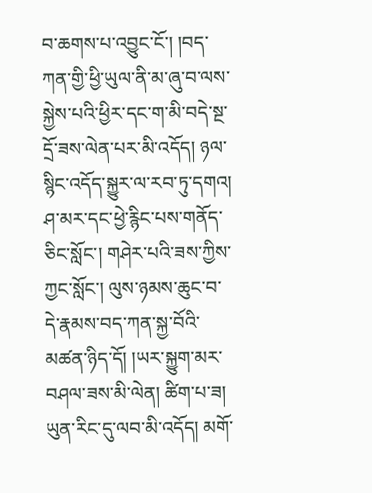བ་ཆགས་པ་འབྱུང་ངོ་། །བད་ཀན་གྱི་ཕྱི་ཡུལ་ནི་མ་ཞུ་བ་ལས་སྐྱེས་པའི་ཕྱིར་དང་ག་མི་བདེ་སྔ་དྲོ་ཟས་ལེན་པར་མི་འདོད། ཉལ་སྙིང་འདོད་སྐྱུར་ལ་རབ་ཏུ་དགའ། ཤ་མར་དང་ཕྱེ་རྙིང་པས་གནོད་ཅིང་སློང་། གཤེར་པའི་ཟས་ཀྱིས་ཀྱང་སློང་། ལུས་ཉམས་ཆུང་བ་དེ་རྣམས་བད་ཀན་སྐྱ་བོའི་མཚན་ཉིད་དོ། །ཡར་སྐྱུག་མར་བཤལ་ཟས་མི་ལེན། ཚིག་པ་ཟ། ཡུན་རིང་དུ་ལབ་མི་འདོད། མགོ་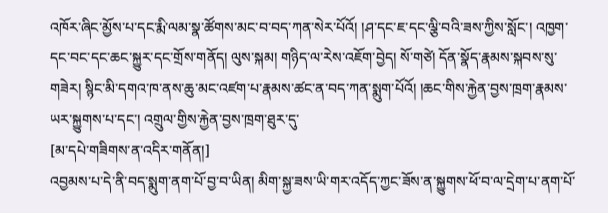འཁོར་ཞིང་མྱོས་པ་དང་རྨི་ལམ་སྣ་ཚོགས་མང་བ་བད་ཀན་སེར་པོའོ། །ཤ་དང་ཇ་དང་ལྕི་བའི་ཟས་ཀྱིས་སློང་། འཁྱག་དང་བང་དང་ཆང་སྐྱུར་དང་གྲོས་གནོད། ལུས་སྐམ། གཉིད་ལ་རེས་འཇོག་བྱེད། སོ་གཙེ། དོན་སྣོད་རྣམས་སྐབས་སུ་གཟེར། སྙིང་མི་དགའ་ཁ་ནས་ཆུ་མང་འཛག་པ་རྣམས་ཚང་ན་བད་ཀན་སྨུག་པོའོ། །ཆང་གིས་རྐྱེན་བྱས་ཁྲག་རྣམས་ཡར་སྐྱུགས་པ་དང་། འགྲུལ་གྱིས་རྐྱེན་བྱས་ཁྲག་ཐུར་དུ་
[མ་དཔེ་གཟིགས་ན་འདིར་གནོན།]
འབྱམས་པ་དེ་ནི་བད་སྨུག་ནག་པོ་བྱ་བ་ཡིན། མིག་སྐྱ་ཟས་ཡི་གར་འདོད་ཀྱང་ཟོས་ན་སྐྱུགས་ཕོ་བ་ལ་དྲེག་པ་ནག་པོ་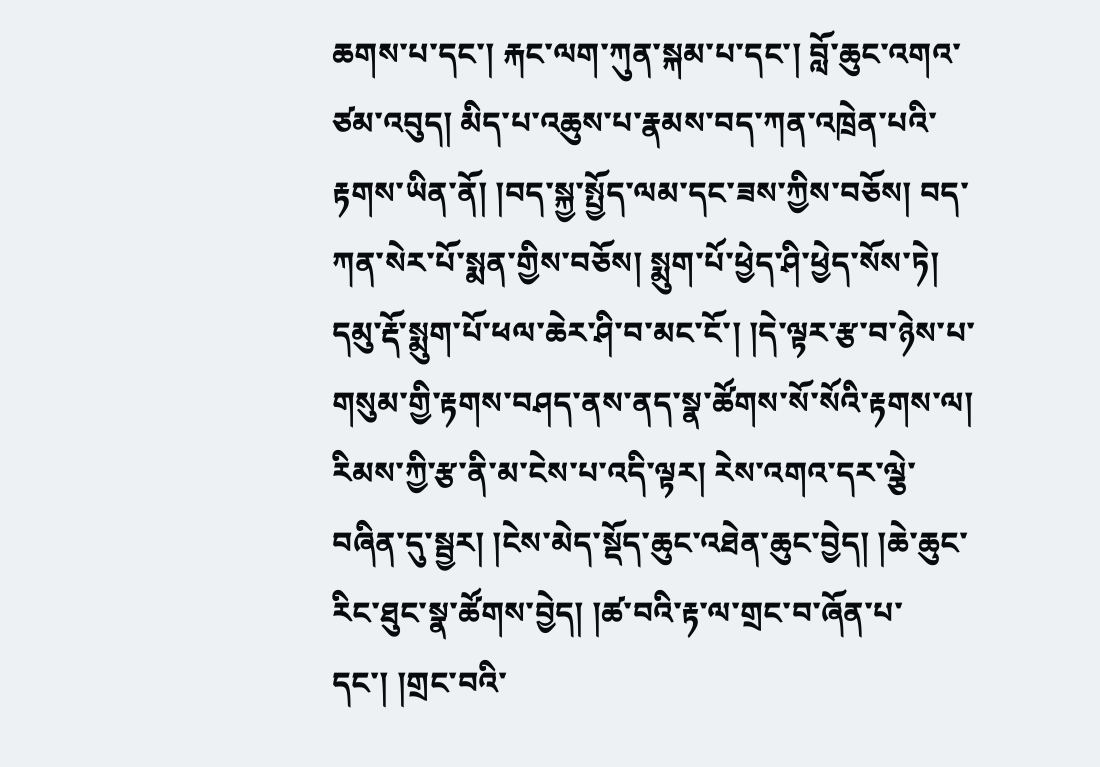ཆགས་པ་དང་། རྐང་ལག་ཀུན་སྐམ་པ་དང་། བློ་ཆུང་འགའ་ཙམ་འབུད། མིད་པ་འཆུས་པ་རྣམས་བད་ཀན་འཁྲེན་པའི་རྟགས་ཡིན་ནོ། །བད་སྐྱ་སྤྱོད་ལམ་དང་ཟས་ཀྱིས་བཅོས། བད་ཀན་སེར་པོ་སྨན་གྱིས་བཅོས། སྨུག་པོ་ཕྱེད་ཤི་ཕྱེད་སོས་ཏེ། དམུ་རྡོ་སྨུག་པོ་ཕལ་ཆེར་ཤི་བ་མང་ངོ་། །དེ་ལྟར་རྩ་བ་ཉེས་པ་གསུམ་གྱི་རྟགས་བཤད་ནས་ནད་སྣ་ཚོགས་སོ་སོའི་རྟགས་ལ། རིམས་ཀྱི་རྩ་ནི་མ་ངེས་པ་འདི་ལྟར། རེས་འགའ་དར་ལྕེ་བཞིན་དུ་སྦྱར། །ངེས་མེད་སྡོད་ཆུང་འཐེན་ཆུང་བྱེད། །ཆེ་ཆུང་རིང་ཐུང་སྣ་ཚོགས་བྱེད། །ཚ་བའི་རྟ་ལ་གྲང་བ་ཞོན་པ་དང་། །གྲང་བའི་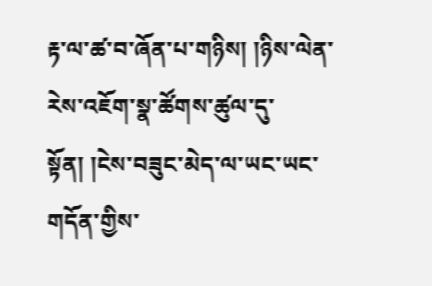རྟ་ལ་ཚ་བ་ཞོན་པ་གཉིས། །ཉིས་ལེན་རེས་འཇོག་སྣ་ཚོགས་ཚུལ་དུ་སྟོན། །ངེས་བཟུང་མེད་ལ་ཡང་ཡང་གདོན་གྱིས་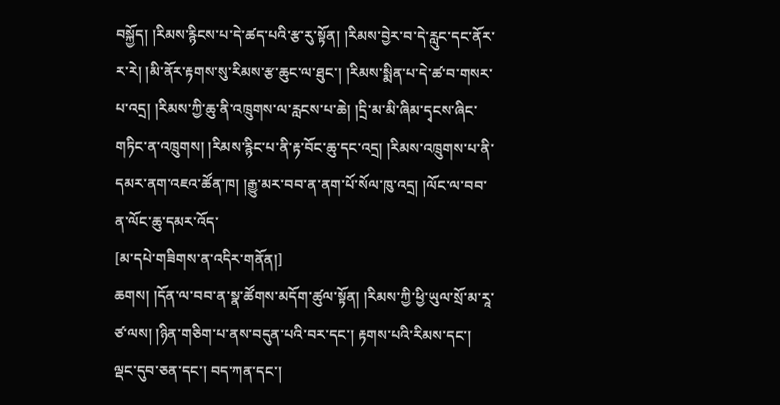བསྐྱོད། །རིམས་རྙིངས་པ་དེ་ཚད་པའི་རྩ་རུ་སྟོན། །རིམས་བྱེར་བ་དེ་རླུང་དང་ནོར་ར་རེ། །མི་ནོར་རྟགས་སུ་རིམས་རྩ་ཆུང་ལ་ཐུང་། །རིམས་སྨིན་པ་དེ་ཚ་བ་གསར་པ་འདྲ། །རིམས་ཀྱི་ཆུ་ནི་འཁྲུགས་ལ་རླངས་པ་ཆེ། །དྲི་མ་མི་ཞིམ་དྭངས་ཞིང་གཏིང་ན་འཁྲུགས། །རིམས་རྙིང་པ་ནི་རྟ་བོང་ཆུ་དང་འདྲ། །རིམས་འཁྲུགས་པ་ནི་དམར་ནག་འཇའ་ཚོན་ཁ། །རྒྱུ་མར་བབ་ན་ནག་པོ་སོལ་ཁུ་འདྲ། །ལོང་ལ་བབ་ན་ལོང་ཆུ་དམར་འོད་
[མ་དཔེ་གཟིགས་ན་འདིར་གནོན།]
ཆགས། །དོན་ལ་བབ་ན་སྣ་ཚོགས་མདོག་ཚུལ་སྟོན། །རིམས་ཀྱི་ཕྱི་ཡུལ་སྲོ་མ་རཱ་ཙ་ལས། །ཉིན་གཅིག་པ་ནས་བདུན་པའི་བར་དང་། རྟགས་པའི་རིམས་དང་། ལྡང་དུབ་ཅན་དང་། བད་ཀན་དང་།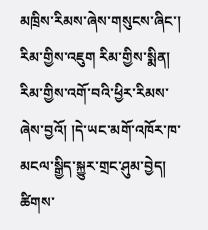མཁྲིས་རིམས་ཞེས་གསུངས་ཞིང་། རིམ་གྱིས་འཇུག རིམ་གྱིས་སྨིན། རིམ་གྱིས་འགོ་བའི་ཕྱིར་རིམས་ཞེས་བྱའོ། །དེ་ཡང་མགོ་འཁོར་ཁ་མངལ་སྒྱིད་སྐྱུར་གྲང་ཤུམ་བྱེད། ཚིགས་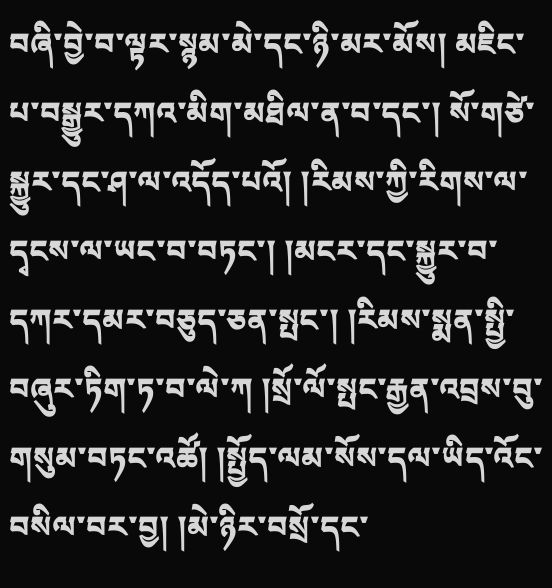བཞི་བྱེ་བ་ལྟར་སྙམ་མེ་དང་ཉི་མར་མོས། མཇིང་པ་བསྒྱུར་དཀའ་མིག་མཐིལ་ན་བ་དང་། སོ་གཙེ་སྐྱུར་དང་ཤ་ལ་འདོད་པའོ། །རིམས་ཀྱི་རིགས་ལ་དྭངས་ལ་ཡང་བ་བཏང་། །མངར་དང་སྐྱུར་བ་དཀར་དམར་བཅུད་ཅན་སྤང་། །རིམས་སྨན་སྤྱི་བཞུར་ཏིག་ཏ་བ་ལེ་ཀ །སྲོ་ལོ་སྤང་རྒྱན་འབྲས་བུ་གསུམ་བཏང་འཚོ། །སྤྱོད་ལམ་སོས་དལ་ཡིད་འོང་བསིལ་བར་བྱ། །མེ་ཉིར་བསྲོ་དང་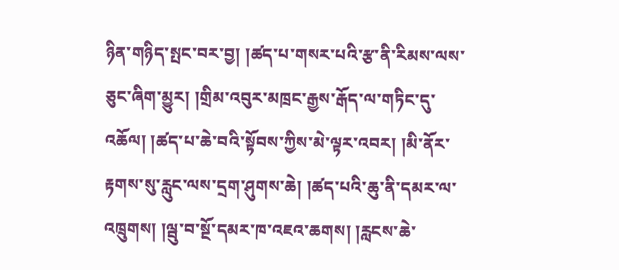ཉིན་གཉིད་སྤང་བར་བྱ། །ཚད་པ་གསར་པའི་རྩ་ནི་རིམས་ལས་ཅུང་ཞིག་མྱུར། །གྲིམ་འབུར་མཁྲང་རྒྱས་རྒོད་ལ་གཏིང་དུ་འཆོལ། །ཚད་པ་ཆེ་བའི་སྟོབས་ཀྱིས་མེ་ལྟར་འབར། །མི་ནོར་རྟགས་སུ་རླུང་ལས་དྲག་ཤུགས་ཆེ། །ཚད་པའི་ཆུ་ནི་དམར་ལ་འཁྲུགས། །ལྦུ་བ་སྔོ་དམར་ཁ་འཇའ་ཆགས། །རླངས་ཆེ་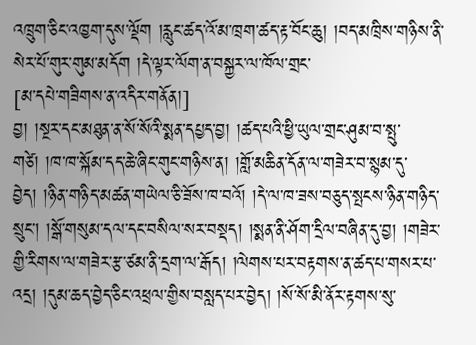འཁྲུག་ཅིང་འཁྱག་དུས་ལྡོག །རླུང་ཚད་འོ་མ་ཁྲག་ཚད་རྟ་བོང་ཆུ། །བད་མཁྲིས་གཉིས་ནི་སེར་པོ་གུར་གུམ་མདོག །དེ་ལྟར་ལོག་ན་བསྐྱར་ལ་ཁོལ་གྲང་
[མ་དཔེ་གཟིགས་ན་འདིར་གནོན།]
བྱ། །སྔར་དང་མཐུན་ན་སོ་སོའི་སྨན་དཔྱད་བྱ། །ཚད་པའི་ཕྱི་ཡུལ་གྲང་ཤུམ་བ་སྤུ་གཙེ། །ཁ་ཁ་སྐོམ་དད་ཆེ་ཞིང་གུང་གཉིས་ན། །གློ་མཆིན་དོན་ལ་གཟེར་བ་སྙམ་དུ་བྱེད། །ཉིན་གཉིད་མཚན་གཡེལ་ཅི་ཟོས་ཁ་བའོ། །དེ་ལ་ཁ་ཟས་བཅུད་སྤངས་ཉིན་གཉིད་སྲུང་། །སྒོ་གསུམ་དལ་དང་བསིལ་སར་བསྡད། །སྨན་ནི་ཤོག་དྲིལ་བཞིན་དུ་བྱ། །གཟེར་གྱི་རིགས་ལ་གཟེར་རྩ་ཙམ་ནི་དྲག་ལ་རྒོད། །ལེགས་པར་བརྟགས་ན་ཚད་པ་གསར་པ་འདྲ། །དུམ་ཆད་བྱེད་ཅིང་འཕྲལ་གྱིས་བསླད་པར་བྱེད། །སོ་སོ་མི་ནོར་རྟགས་སུ་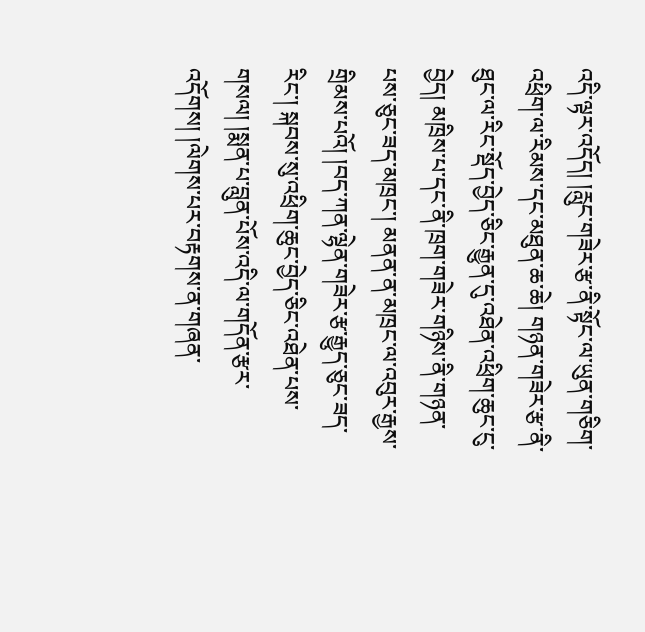འདི་ལྟར་འདོད། །རླུང་གཟེར་རྩ་ནི་སྟོང་ལ་ཡུན་གཅིག་འཕྲིག་ལ་རིམས་དང་མཐུན་ཆ་ཆེ། གཉན་གཟེར་རྩ་ནི་ཐུང་ལ་རིང་སྡོད་བྱེད་ཅིང་རྒྱུན་དུ་འཐེན་འཕྲིག་ཆུང་ངུ་བྱེད། མཁྲིས་པ་དང་ནི་ཁྲག་གཟེར་གཉིས་ནི་གཉན་པས་ཅུང་ཟད་མཁྲང་། མནན་ན་མཁྲང་ལ་འབུར་རྒྱས་གྲིམས་པའོ། །བད་ཀན་ལྷེན་གཟེར་རྩ་རྒྱུད་ཅུང་ཟད་རིང་། སྐབས་སུ་འཕྲིག་ཆུང་བྱེད་ཅིང་འཐེན་པས་གསལ། །སྨན་པ་བླུན་པོས་འདི་ལ་གདོན་རྩར་འདོགས། །ལེགས་པར་བརྟགས་ན་གཞན་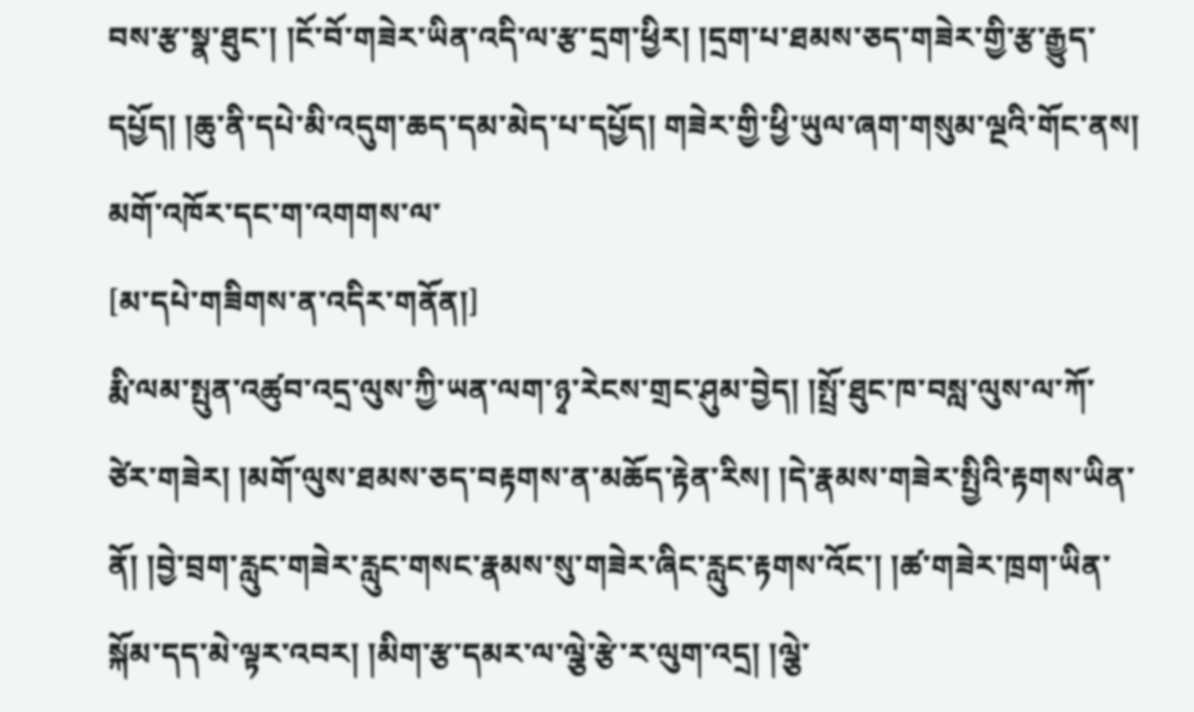བས་རྩ་སྣ་ཐུང་། །ངོ་བོ་གཟེར་ཡིན་འདི་ལ་རྩ་དྲག་ཕྱིར། །དྲག་པ་ཐམས་ཅད་གཟེར་གྱི་རྩ་རྒྱུད་དཔྱོད། །ཆུ་ནི་དཔེ་མི་འདུག་ཆད་དམ་མེད་པ་དཔྱོད། གཟེར་གྱི་ཕྱི་ཡུལ་ཞག་གསུམ་ལྔའི་གོང་ནས། མགོ་འཁོར་དང་ག་འགགས་ལ་
[མ་དཔེ་གཟིགས་ན་འདིར་གནོན།]
རྨི་ལམ་སྤུན་འཚུབ་འདྲ་ལུས་ཀྱི་ཡན་ལག་ཉྭ་རེངས་གྲང་ཤུམ་བྱེད། །སྤྲོ་ཐུང་ཁ་བསླ་ལུས་ལ་ཀོ་ཙེར་གཟེར། །མགོ་ལུས་ཐམས་ཅད་བརྟགས་ན་མཆོད་རྟེན་རིས། །དེ་རྣམས་གཟེར་སྤྱིའི་རྟགས་ཡིན་ནོ། །བྱེ་བྲག་རླུང་གཟེར་རླུང་གསང་རྣམས་སུ་གཟེར་ཞིང་རླུང་རྟགས་འོང་། །ཚ་གཟེར་ཁྲག་ཡིན་སྐོམ་དད་མེ་ལྟར་འབར། །མིག་རྩ་དམར་ལ་ལྕེ་རྩེ་ར་ལུག་འདྲ། །ལྕེ་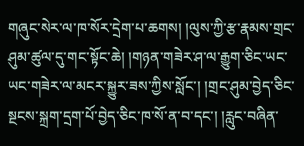གཞུང་སེར་ལ་ཁ་སོར་དྲེག་པ་ཆགས། །ལུས་ཀྱི་རྩ་རྣམས་གྲང་ཤུམ་ཚུལ་དུ་གང་སྟོང་ཆེ། །གཉན་གཟེར་ཤ་ལ་རྒྱུག་ཅིང་ཡང་ཡང་གཟེར་ལ་མངར་སྐྱུར་ཟས་ཀྱིས་སློང་། །གྲང་ཤུམ་བྱེད་ཅིང་སྔངས་སྐྲག་དྲག་པོ་བྱེད་ཅིང་ཁ་སོ་ན་བ་དང་། །རླུང་བཞིན་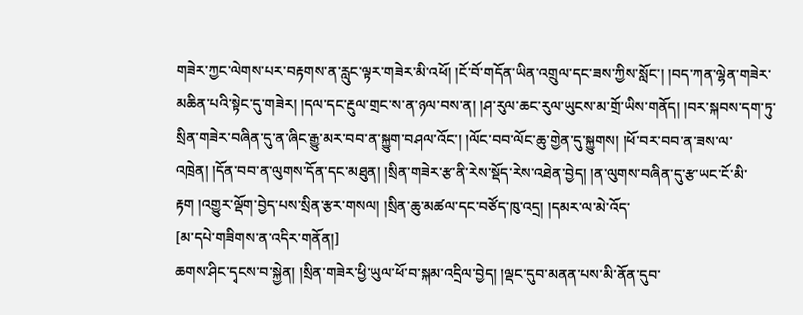གཟེར་ཀྱང་ལེགས་པར་བརྟགས་ན་རླུང་ལྟར་གཟེར་མི་འཕོ། །ངོ་བོ་གདོན་ཡིན་འགྲུལ་དང་ཟས་ཀྱིས་སློང་། །བད་ཀན་ལྷེན་གཟེར་མཆིན་པའི་སྟེང་དུ་གཟེར། །དལ་དང་རྔུལ་གྲང་ས་ན་ཉལ་བས་ན། །ཤ་རུལ་ཆང་རུལ་ཡུངས་མ་གྲོ་ཡིས་གནོད། །བར་སྐབས་དག་ཏུ་སྲིན་གཟེར་བཞིན་དུ་ན་ཞིང་རྒྱུ་མར་བབ་ན་སྐྱུག་བཤལ་འོང་། །ལོང་བབ་ལོང་ཆུ་གྱེན་དུ་སྐྱུགས། །ཕོ་བར་བབ་ན་ཟས་ལ་འཁྲེན། །དོན་བབ་ན་ལུགས་དོན་དང་མཐུན། །སྲིན་གཟེར་རྩ་ནི་རེས་སྡོད་རེས་འཐེན་བྱེད། །ན་ལུགས་བཞིན་དུ་རྩ་ཡང་ངོ་མི་རྟག །འགྱུར་ལྡོག་བྱེད་པས་སྲིན་རྩར་གསལ། །སྲིན་ཆུ་མཚལ་དང་བཙོད་ཁུ་འདྲ། །དམར་ལ་མེ་འོད་
[མ་དཔེ་གཟིགས་ན་འདིར་གནོན།]
ཆགས་ཤིང་དྭངས་བ་སྐྱེན། །སྲིན་གཟེར་ཕྱི་ཡུལ་ཕོ་བ་སྐམ་འདྲིལ་བྱེད། །ལྡང་དུབ་མནན་པས་མི་ནོན་དུབ་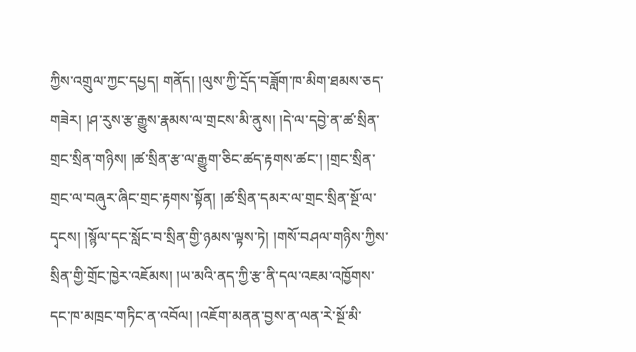ཀྱིས་འགྲུལ་ཀྱང་དཔྱད། གནོད། །ལུས་ཀྱི་དྲོད་བཟློག་ཁ་མིག་ཐམས་ཅད་གཟེར། །ཤ་རུས་རྩ་རྒྱུས་རྣམས་ལ་གྲངས་མི་ནུས། །དེ་ལ་དབྱེ་ན་ཚ་སྲིན་གྲང་སྲིན་གཉིས། །ཚ་སྲིན་རྩ་ལ་རྒྱུག་ཅིང་ཚད་རྟགས་ཚང་། །གྲང་སྲིན་གྲང་ལ་བཞུར་ཞིང་གྲང་རྟགས་སྟོན། །ཚ་སྲིན་དམར་ལ་གྲང་སྲིན་སྔོ་ལ་དྭངས། །སྙོལ་དང་སློང་བ་སྲིན་གྱི་ཉམས་ལྟས་ཏེ། །གསོ་བཤལ་གཉིས་ཀྱིས་སྲིན་གྱི་གྲོང་ཁྱེར་འཇོམས། །ཡ་མའི་ནད་ཀྱི་རྩ་ནི་དལ་འཇམ་འཁྱོགས་དང་ཁ་མཁྲང་གཏིང་ན་འབོལ། །འཇོག་མནན་བྱས་ན་ལན་རེ་སྔོ་མི་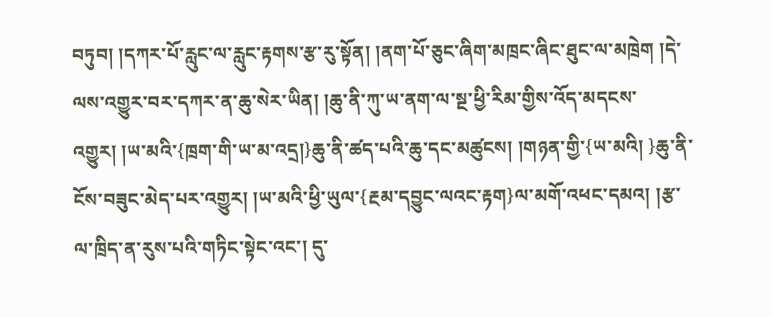བཏུབ། །དཀར་པོ་རླུང་ལ་རླུང་རྟགས་རྩ་རུ་སྟོན། །ནག་པོ་ཅུང་ཞིག་མཁྲང་ཞིང་ཐུང་ལ་མཁྲེག །དེ་ལས་འགྱུར་བར་དཀར་ན་ཆུ་སེར་ཡིན། །ཆུ་ནི་ཀུ་ཡ་ནག་ལ་སྔ་ཕྱི་རིམ་གྱིས་འོད་མདངས་འགྱུར། །ཡ་མའི་{ཁྲག་གི་ཡ་མ་འདྲ།}ཆུ་ནི་ཚད་པའི་ཆུ་དང་མཚུངས། །གཉན་གྱི་{ཡ་མའི། }ཆུ་ནི་ངོས་བཟུང་མེད་པར་འགྱུར། །ཡ་མའི་ཕྱི་ཡུལ་{རྔམ་དབྱུང་ལའང་རྟག}ལ་མགོ་འཕང་དམའ། །རྩ་ལ་ཁྲིད་ན་རུས་པའི་གཏིང་སྟེང་འང་། དུ་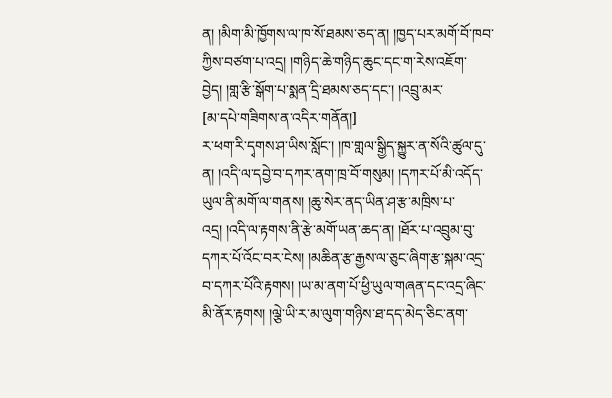ན། །མིག་མི་ཁྱོགས་ལ་ཁ་སོ་ཐམས་ཅད་ན། །ཁྱད་པར་མགོ་བོ་ཁབ་ཀྱིས་བཙག་པ་འདྲ། །གཉིད་ཆེ་གཉིད་ཆུང་དང་ག་རེས་འཇོག་བྱེད། །གླ་རྩི་སྒོག་པ་སྨན་དྲི་ཐམས་ཅད་དང་། །འབྲུ་མར་
[མ་དཔེ་གཟིགས་ན་འདིར་གནོན།]
ར་ཕག་རི་དྭགས་ཤ་ཡིས་སློང་། །ཁ་གླལ་སྒྱིད་སྐྱུར་ན་སོའི་ཚུལ་དུ་ན། །འདི་ལ་དབྱེ་བ་དཀར་ནག་ཁྲ་བོ་གསུམ། །དཀར་པོ་མི་འདོད་ཡུལ་ནི་མགོ་ལ་གནས། །ཆུ་སེར་ནད་ཡིན་ཤ་རྩ་མཁྲིས་པ་འདྲ། །འདི་ལ་རྟགས་ནི་རྩེ་མགོ་ཡན་ཆད་ན། །ཐོར་པ་འབྲུམ་བུ་དཀར་པོ་འོང་བར་ངེས། །མཆིན་རྩ་རྒྱས་ལ་ཅུང་ཞིག་རྩ་སྐམ་འདྲ་བ་དཀར་པོའི་རྟགས། །ཡ་མ་ནག་པོ་ཕྱི་ཡུལ་གཞན་དང་འདྲ་ཞིང་མི་ནོར་རྟགས། །ལྕེ་ཡི་ར་མ་ལུག་གཉིས་ཐ་དད་མེད་ཅིང་ནག་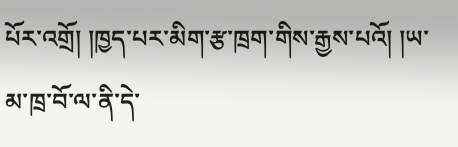པོར་འགྲོ། །ཁྱད་པར་མིག་རྩ་ཁྲག་གིས་རྒྱས་པའོ། །ཡ་མ་ཁྲ་བོ་ལ་ནི་དེ་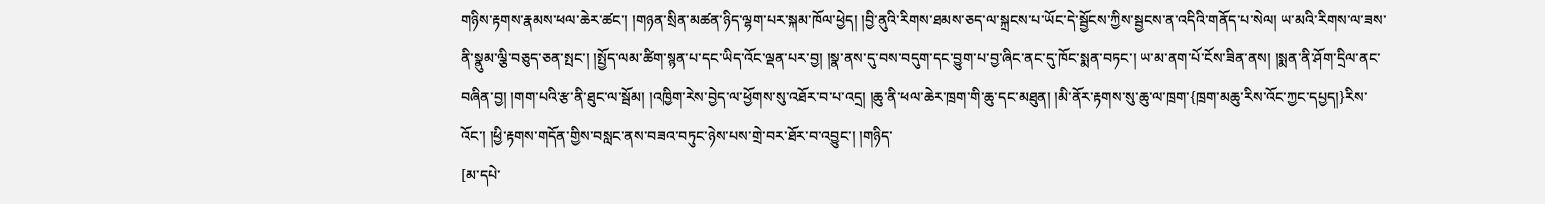གཉིས་རྟགས་རྣམས་ཕལ་ཆེར་ཚང་། །གཉན་སྲིན་མཚན་ཉིད་ལྷག་པར་སྐམ་ཁོལ་ཕྱེད། །བྱི་ནུའི་རིགས་ཐམས་ཅད་ལ་སྐྲངས་པ་ཡོང་དེ་སྦྱོངས་ཀྱིས་སྦྱངས་ན་འདིའི་གནོད་པ་སེལ། ཡ་མའི་རིགས་ལ་ཟས་ནི་སྣུམ་ལྕི་བཅུད་ཅན་སྤང་། །སྤྱོད་ལམ་ཚིག་སྙན་པ་དང་ཡིད་འོང་ལྡན་པར་བྱ། །སྣ་ནས་དུ་བས་བདུག་དང་བྱུག་པ་བྱ་ཞིང་ནང་དུ་ཁོང་སྨན་བཏང་། ཡ་མ་ནག་པོ་ངོས་ཟིན་ནས། །སྨན་ནི་ཤོག་དྲིལ་ནང་བཞིན་བྱ། །གག་པའི་རྩ་ནི་ཐུང་ལ་སྦོམ། །འཁྱིག་རེས་བྱེད་ལ་ཕྱོགས་སུ་འཐོར་བ་པ་འདྲ། །ཆུ་ནི་ཕལ་ཆེར་ཁྲག་གི་ཆུ་དང་མཐུན། །མི་ནོར་རྟགས་སུ་ཆུ་ལ་ཁྲག་{ཁྲག་མཆུ་རིས་འོང་ཀྱང་དཔྱད།}རིས་འོང་། །ཕྱི་རྟགས་གདོན་གྱིས་བསླང་ནས་བཟའ་བཏུང་ཉེས་པས་གྲེ་བར་ཐོར་བ་འབྱུང་། །གཉིད་
[མ་དཔེ་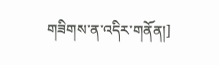གཟིགས་ན་འདིར་གནོན།]